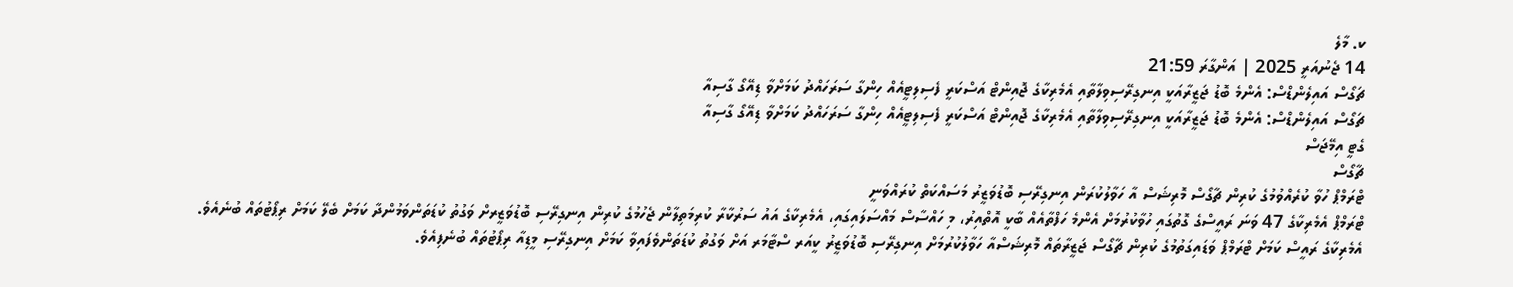ކ. މާލެ
14 ޖެނުއަރީ 2025 | އަންގާރަ 21:59
ޗަގޯސް އައިލެންޑްސް: އެންމެ ބޮޑު ޖަޒީރާއަކީ އިނގިރޭސިވިލާތާއި އެމެރިކާގެ ޖޮއިންޓް އަސްކަރީ ފެސިލިޓީއެއް ހިންގާ ސަރަހައްދު ކަމަށްވާ ޑިއޭގޯ ގާސިއާ
ޗަގޯސް އައިލެންޑްސް: އެންމެ ބޮޑު ޖަޒީރާއަކީ އިނގިރޭސިވިލާތާއި އެމެރިކާގެ ޖޮއިންޓް އަސްކަރީ ފެސިލިޓީއެއް ހިންގާ ސަރަހައްދު ކަމަށްވާ ޑިއޭގޯ ގާސިއާ
ގެޓީ އިމޭޖަސް
ޗާގޯސް
ޓްރަމްޕް ހުވާ ކުރެއްވުމުގެ ކުރިން ޗާގޯސް މޮރިޝަސް އާ ހަވާލުކުރަން އިނގިރޭސި ބޮޑުވަޒީރު މަސައްކަތް ކުރައްވަނީ
ޓްރަމްޕް އެމެރިކާގެ 47 ވަނަ ރައީސްގެ ގޮތުގައި ހުވާކުރުމަށް އެންމެ ހަފްތާއެއް ބާކީ އޮތްއިރު، މި ހައްސާސް މައްސަލައިގައި، އެމެރިކާގެ އައު ސަރުކާރާ ކުރިމަތިލާން ޖެހުމުގެ ކުރިން އިނގިރޭސި ބޮޑުވަޒީރށް ވަގުތު ކުޑަތަންވަމުންދާ ކަމަށް ބެލޭ ކަމަށް ރިޕޯޓުތައް ބުނެއެވެ.
އެމެރިކާގެ ރައީސް ކަމަށް ޓްރަމްޕް ވަޑައިގަތުމުގެ ކުރިން ޗާގޯސް ޖަޒީރާތައް މޮރިޝަސްއާ ހަވާލުކުރުމަށް އިނގިރޭސި ބޮޑުވަޒީރު ކީއަރ ސްޓާމަރ އަށް ވަގުތު ކުޑަތަންވެފައިވާ ކަމަށް އިނގިރޭސި މީޑިއާ ރިޕޯޓުތައް ބުނެފިއެވެ.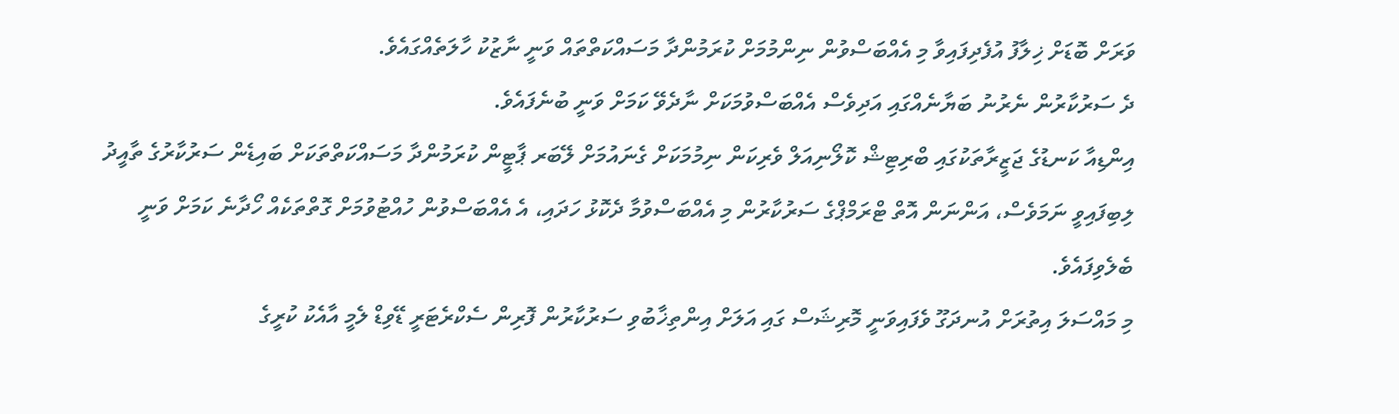ވަރަށް ބޮޑަށް ޚިލާފު އުފެދިފައިވާ މި އެއްބަސްވުން ނިންމުމަށް ކުރަމުންދާ މަސައްކަތްތައް ވަނީ ނާޒުކު ހާލަތެއްގައެވެ.
ދެ ސަރުކާރުން ނެރުނު ބަޔާނެއްގައި އަދިވެސް އެއްބަސްވުމަކަށް ނާދެވޭ ކަމަށް ވަނީ ބުނެފައެވެ.
އިންޑިއާ ކަނޑުގެ ޖަޒީރާތަކުގައި ބްރިޓިޝް ކޮލޯނިއަލް ވެރިކަން ނިމުމަކަށް ގެނައުމަށް ލޭބަރ ޕާޓީން ކުރަމުންދާ މަސައްކަތްތަކަށް ބައިޑެން ސަރުކާރުގެ ތާއީދު ލިބިފައިވީ ނަމަވެސް، އަންނަން އޮތް ޓްރަމްޕްގެ ސަރުކާރުން މި އެއްބަސްވުމާ ދެކޮޅު ހަދައި، އެ އެއްބަސްވުން ހުއްޓުވުމަށް ގޮތްތަކެއް ހޯދާނެ ކަމަށް ވަނީ ބެލެވިފައެވެ.
މި މައްސަލަ އިތުރަށް އުނދަގޫ ވެފައިވަނީ މޮރިޝަސް ގައި އަލަށް އިންތިޚާބުވި ސަރުކާރުން ފޮރިން ސެކްރެޓަރީ ޑޭވިޑް ލެމީ އާއެކު ކުރީގެ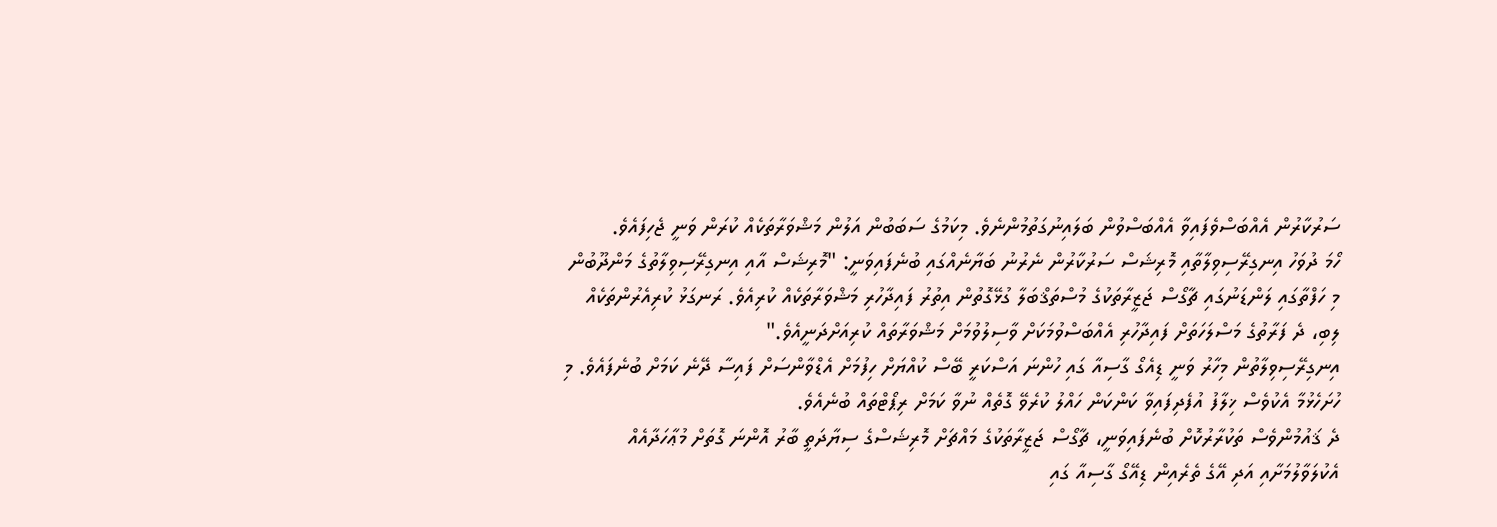ސަރުކާރުން އެއްބަސްވެފައިވާ އެއްބަސްވުން ބަލައިނުގަތުމުންނެވެ. މިކަމުގެ ސަބަބުން އަލުން މަޝްވަރާތަކެއް ކުރަން ވަނީ ޖެހިފައެވެ.
ހޯމަ ދުވަހު އިނގިރޭސިވިލާތާއި މޮރިޝަސް ސަރުކާރުން ނެރުނު ބަޔާނެއްގައި ބުނެފައިވަނީ: "މޮރިޝަސް އާއި އިނގިރޭސިވިލާތުގެ މަންދޫބުން މި ހަފްތާގައި ލަންޑަނުގައި ޗާގޯސް ޖަޒީރާތަކުގެ މުސްތަޤްބަލާ ގުޅޭގޮތުން އިތުރު ފައިދާހުރި މަޝްވަރާތަކެއް ކުރިއެވެ. ރަނގަޅު ކުރިއެރުންތަކެއް ލިބި، ދެ ފަރާތުގެ މަސްލަހަތަށް ފައިދާހުރި އެއްބަސްވުމަކަށް ވާސިލުވުމަށް މަޝްވަރާތައް ކުރިއަށްދަނީއެވެ."
އިނގިރޭސިވިލާތުން މިހާރު ވަނީ ޑިއެގޯ ގާސިއާ ގައި ހުންނަ އަސްކަރީ ބޭސް ކުއްޔަށް ހިފުމަށް އެޑްވާންސަށް ފައިސާ ދޭނެ ކަމަށް ބުނެފައެވެ. މި ހުށަހެޅުމާ އެކުވެސް ޚިލާފު އުފެދިފައިވާ ކަންކަން ހައްލު ކުރެވޭ ގޮތެއް ނުވާ ކަމަށް ރިޕޯޓްތައް ބުނެއެވެ.
ދެ ޤައުމުންވެސް ތަކުރާރުކޮށް ބުނެފައިވަނީ، ޗާގޯސް ޖަޒީރާތަކުގެ މައްޗަށް މޮރިޝަސްގެ ސިޔާދަތީ ބާރު އޮންނަ ގޮތަށް މުޢާހަދާއެއް އެކުލަވާލުމަށާއި އަދި އޭގެ ތެރެއިން ޑިއޭގޯ ގާސިއާ ގައި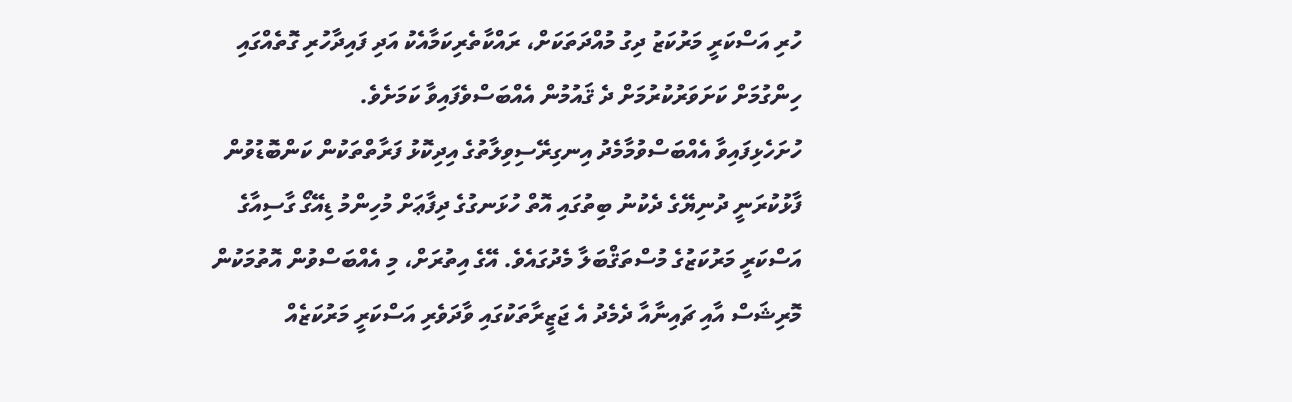ހުރި އަސްކަރީ މަރުކަޒު ދިގު މުއްދަތަކަށް، ރައްކާތެރިކަމާއެކު އަދި ފައިދާހުރި ގޮތެއްގައި ހިންގުމަށް ކަށަވަރުކުރުމަށް ދެ ޤައުމުން އެއްބަސްވެފައިވާ ކަމަށެވެ.
ހުށަހެޅިފައިވާ އެއްބަސްވުމާމެދު އިނގިރޭސިވިލާތުގެ އިދިކޮޅު ފަރާތްތަކުން ކަންބޮޑުވުން ފާޅުކުރަނީ ދުނިޔޭގެ ދެކުނު ބިތުގައި އޮތް ހުޅަނގުގެ ދިފާޢަށް މުހިންމު ޑިއޭގޯ ގާސިއާގެ އަސްކަރީ މަރުކަޒުގެ މުސްތަޤްބަލާ މެދުގައެވެ. އޭގެ އިތުރަށް، މި އެއްބަސްވުން އޮތުމަކުން މޮރިޝަސް އާއި ޗައިނާއާ ދެމެދު އެ ޖަޒީރާތަކުގައި ވާދަވެރި އަސްކަރީ މަރުކަޒެއް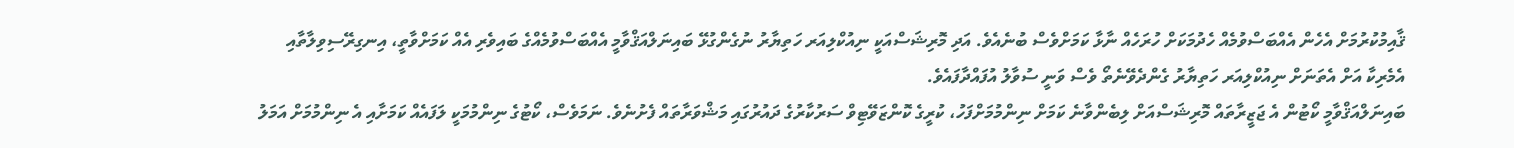ޤާއިމުކުރުމަށް އެހެން އެއްބަސްވުމެއް ހެދުމަކަށް ހުރަހެއް ނާޅާ ކަމަށްވެސް ބުނެއެވެ. އަދި މޮރިޝަސްއަކީ ނިއުކްލިއަރ ހަތިޔާރު ނުގެންގުޅޭ ބައިނަލްއަޤްވާމީ އެއްބަސްވުމެއްގެ ބައިވެރި އެއް ކަމަށްވާތީ، އިނގިރޭސިވިލާތާއި އެމެރިކާ އަށް އެތަނަށް ނިއުކްލިއަރ ހަތިޔާރު ގެންދެވޭނެތޯ ވެސް ވަނީ ސުވާލު އުފައްދާފައެވެ.
ބައިނަލްއަޤްވާމީ ކޯޓުން އެ ޖަޒީރާތައް މޮރިޝަސްއަށް ލިބެންވާނެ ކަމަށް ނިންމުމަށްފަހު، ކުރީގެ ކޮންޒަވޭޓިވް ސަރުކާރުގެ ދައުރުގައި މަޝްވަރާތައް ފެށުނެވެ. ނަމަވެސް، ކޯޓުގެ ނިންމުމަކީ ލަފައެއް ކަމަށާއި އެ ނިންމުމަށް އަމަލު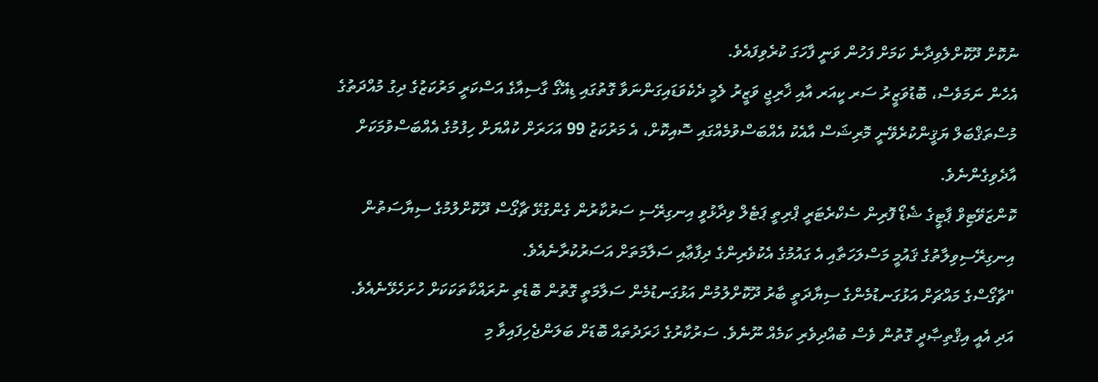ނުކޮށް ދޫކޮށްލެވިދާނެ ކަމަށް ފަހުން ވަނީ ފާހަގަ ކުރެވިފައެވެ.
އެހެން ނަމަވެސް، ބޮޑުވަޒީރު ސަރ ކީއަރ އާއި ޚާރިޖީ ވަޒީރު ލެމީ ދެކެވަޑައިގަންނަވާ ގޮތުގައި ޑިއޭގޯ ގާސިއާގެ އަސްކަރީ މަރުކަޒުގެ ދިގު މުއްދަތުގެ މުސްތަޤްބަލް ޔަޤީންކުރެވޭނީ މޮރިޝަސް އާއެކު އެއްބަސްވުމެއްގައި ސޮއިކޮށް، އެ މަރުކަޒު 99 އަހަރަށް ކުއްޔަށް ހިފުމުގެ އެއްބަސްވުމަކަށް އާދެވިގެންނެވެ.
ކޮންޒަވޭޓިވް ޕާޓީގެ ޝެޑޯ ފޮރިން ސެކްރެޓަރީ ޕްރިތީ ޕަޓެލް ވިދާޅުވީ އިނގިރޭސި ސަރުކާރުން ގެންގުޅޭ ޗާގޯސް ދޫކޮށްލުމުގެ ސިޔާސަތުން އިނގިރޭސިވިލާތުގެ ޤައުމީ މަސްލަހަތާއި އެ ގައުމުގެ އެކުވެރިންގެ ދިފާޢާއި ސަލާމަތަށް އަސަރުކުރާނެއެވެ.
"ޗާގޯސްގެ މައްޗަށް އަޅުގަނޑުމެންގެ ސިޔާދަތީ ބާރު ދޫކޮށްލުމުން އަޅުގަނޑުމެން ސަލާމަތީ ގޮތުން ބޮޑެތި ނުރައްކާތަކަކަށް ހުށަހެޅޭނެއެވެ. އަދި އެއީ އިޤްތިޞާދީ ގޮތުން ވެސް ބުއްދިވެރި ކަމެއް ނޫނެވެ. ސަރުކާރުގެ ޚަރަދުތައް ބޮޑަށް ބަލަންޖެހިފައިވާ މި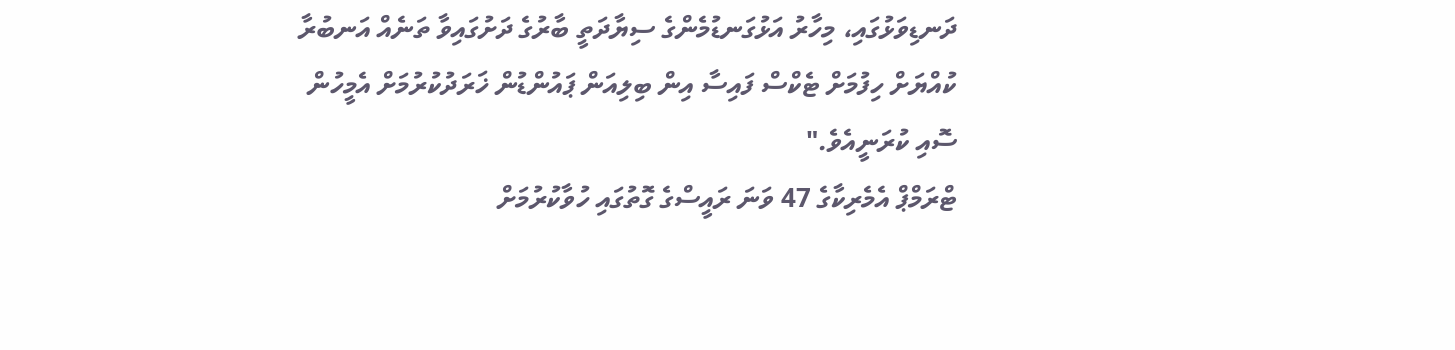ދަނޑިވަޅުގައި، މިހާރު އަޅުގަނޑުމެންގެ ސިޔާދަތީ ބާރުގެ ދަށުގައިވާ ތަނެއް އަނބުރާ ކުއްޔަށް ހިފުމަށް ޓެކްސް ފައިސާ އިން ބިލިއަން ޕައުންޑުން ޚަރަދުކުރުމަށް އެމީހުން ސޮއި ކުރަނީއެވެ."
ޓްރަމްޕް އެމެރިކާގެ 47 ވަނަ ރައީސްގެ ގޮތުގައި ހުވާކުރުމަށް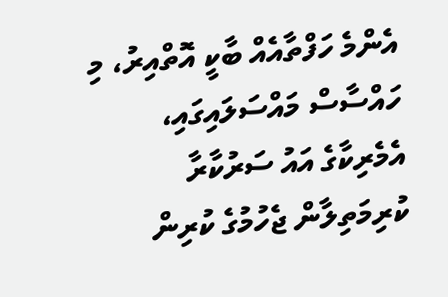އެންމެ ހަފްތާއެއް ބާކީ އޮތްއިރު، މި ހައްސާސް މައްސަލައިގައި، އެމެރިކާގެ އައު ސަރުކާރާ ކުރިމަތިލާން ޖެހުމުގެ ކުރިން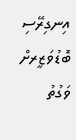އިނގިރޭސި ބޮޑުވަޒީރށް ވަގުތު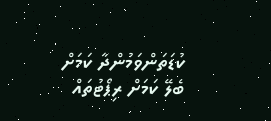ކުޑަތަންވަމުންދާ ކަމަށް ބެލޭ ކަމަށް ރިޕޯޓުތައް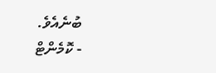ބުނެއެވެ.
- ކޮމެންޓް